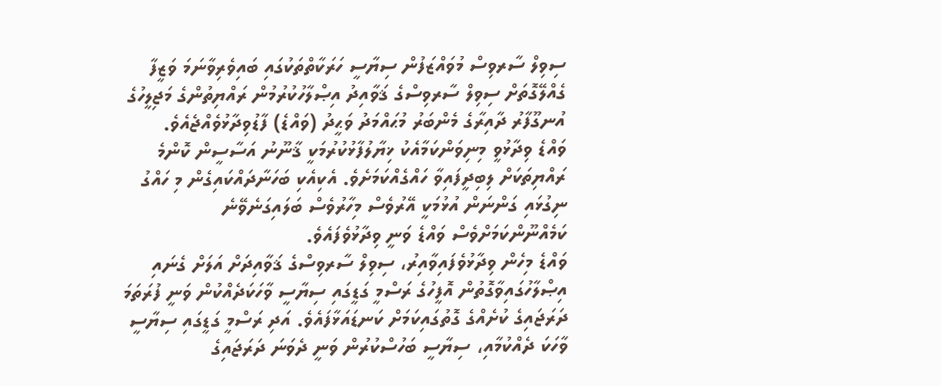ސިވިލް ސާރވިސް މުވައްޒަފުން ސިޔާސީ ހަރަކާތްތަކުގައި ބައިވެރިވާނަމަ ވަޒީފާ ގެއްލޭގޮތަށް ސިވިލް ސާރވިސްގެ ޤަވާއިދު އިޞްލާހުކުރުމުން ރައްޔިތުންގެ މަޖިލީހުގެ އުނގޫފާރު ދާއިރާގެ މެންބަރު މުޙައްމަދު ވަޙީދު (ވައްޑެ) ފާޑުވިދާޅުވެއްޖެއެވެ.
ވައްޑެ ވިދާޅުވީ މިނިވަންކަމާއެކު ޚިޔާލުފާޅުކުރުމަކީ ޤާނޫނު އަސާސީން ކޮންމެ ރައްޔިތަކަށް ލިބިދީފައިވާ ހައްގެއްކަމަށެވެ. އެކިއެކި ބަހަނާދައްކައިގެން މި ހައްގު ނިގުޅައި ގަންނަން އުޅުމަކީ އޭރުވެސް މިހާރުވެސް ބަލައިގަނެވޭނެ ކަމެއްނޫންކަމަށްވެސް ވައްޑެ ވަނީ ވިދާޅުވެފައެވެ.
ވައްޑެ މިހެން ވިދާޅުވެފައިވާއިރު، ސިވިލް ސާރވިސްގެ ޤަވާއިދަށް އަލަށް ގެނައި އިޞްލާހުގައިވާގޮތުން އޮފީހުގެ ރަސްމީ ގަޑީގައި ސިޔާސީ ވާހަކަދެއްކުން ވަނީ ފުރަތަމަ ދަރަޖައިގެ ކުށެއްގެ ގޮތުގައިކަމަށް ކަނޑައަޅާފައެވެ. އަދި ރަސްމީ ގަޑީގައި ސިޔާސީ ވާހަކަ ދެއްކުމާއި، ސިޔާސީ ބަހުސްކުރުން ވަނީ ދެވަނަ ދަރަޖައިގެ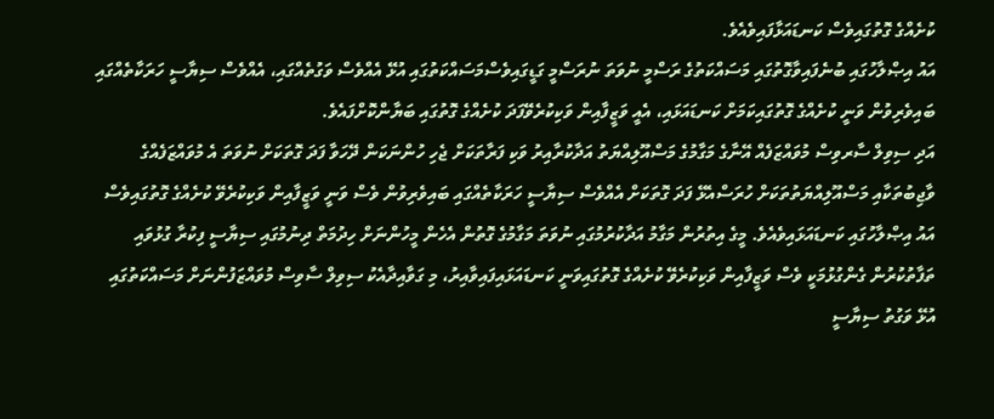ކުށެއްގެ ގޮތުގައިވެސް ކަނޑައަޅާފައިވެއެވެ.
އައު އިޞްލާހުގައި ބުނެފައިވާގޮތުގައި މަސައްކަތުގެ ރަސްމީ ނުވަތަ ނުރަސްމީ ގަޑީގައިވެސްމަސައްކަތުގައި އުޅޭ އެއްވެސް ވަގުތެއްގައި، އެއްވެސް ސިޔާސީ ހަރަކާތެއްގައި ބައިވެރިވުން ވަނީ ކުށެއްގެ ގޮތުގައިކަމަށް ކަނޑައަޅައި، އެއީ ވަޒީފާއިން ވަކިކުރެވޭފަދަ ކުށެއްގެ ގޮތުގައި ބަޔާންކޮށްފައެވެ.
އަދި ސިވިލް ސާރވިސް މުވައްޒަފެއް އޭނާގެ މަގާމުގެ މަސްއޫލިއްޔަތު އަދާކުރާއިރު ވަކި ފަރާތަކަށް ޖެހި ހުންނަކަން ދޭހަވާ ފަދަ ގޮތަކަށް ނުވަތަ އެ މުވައްޒަފެއްގެ ވާޖިބުތަކާއި މަސްއޫލިއްޔަތުތަކަށް ހުރަސްއެޅޭ ފަދަ ގޮތަކަށް އެއްވެސް ސިޔާސީ ހަރަކާތެއްގައި ބައިވެރިވުން ވެސް ވަނީ ވަޒީފާއިން ވަކިކުރެވޭ ކުށެއްގެ ގޮތުގައިވެސް އައު އިޞްލާހުގައި ކަނޑައަޅައިވެއެވެ. މީގެ އިތުރުން މަގާމު އަދާކުރުމުގައި ނުވަތަ މަގާމުގެ ގޮތުން އެހެން މީހުންނަށް ހިދުމަތް ދިނުމުގައި ސިޔާސީ ފިކުރާ ގުޅުވައި ތަފާތުކުރުން ގެންގުޅުމަކީ ވެސް ވަޒީފާއިން ވަކިކުރެވޭ ކުށެއްގެ ގޮތުގައިވަނީ ކަނޑައަޅައިފައިވާއިރު، މި ގަވާއިދާއެކު ސިވިލް ސާވިސް މުވައްޒަފުންނަށް މަސައްކަތުގައި އުޅޭ ވަގުތު ސިޔާސީ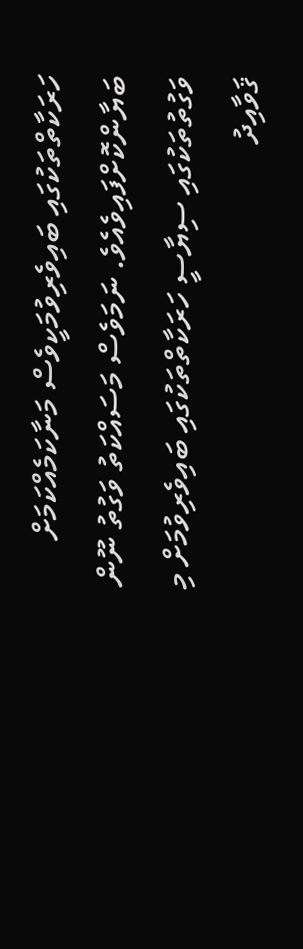ހަރަކާތްތަކުގައި ބައިވެރިވުމަކީވެސް މަނާކަމެއްކަމަށް ބަޔާންކޮށްފައިވެއެވެ. ނަމަވެސް މަސައްކަތު ވަގުތު ނޫން ވަގުތުތަކުގައި ސިޔާސީ ހަރަކާތްތަކުގައި ބައިވެރިވުމަށް މި ޤަވާއިދު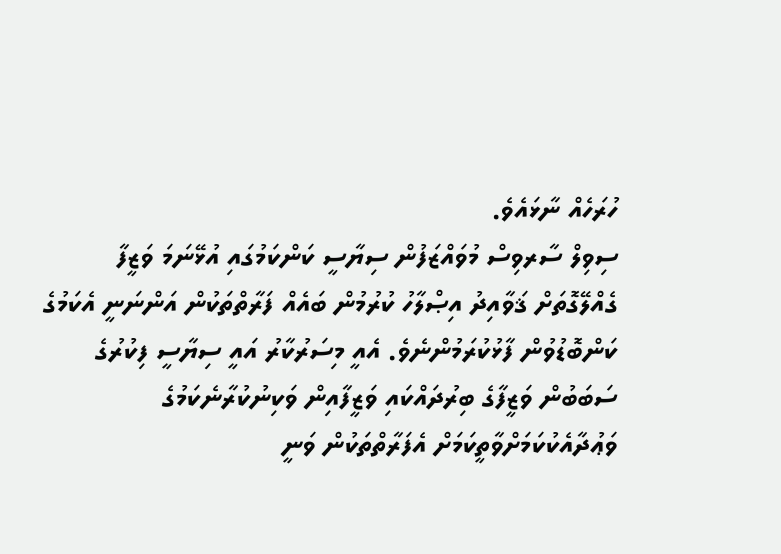ހުރަހެއް ނާޅައެވެ.
ސިވިލް ސާރވިސް މުވައްޒަފުން ސިޔާސީ ކަންކަމުގައި އުޅޭނަމަ ވަޒީފާ ގެއްލޭގޮތަށް ޤަވާއިދު އިޞްލާހު ކުރުމުން ބައެއް ފަރާތްތަކުން އަންނަނީ އެކަމުގެ ކަންބޮޑުވުން ފާޅުކުރަމުންނެވެ. އެއީ މިސަރުކާރު އައީ ސިޔާސީ ފިކުރުގެ ސަބަބުން ވަޒީފާގެ ބިރުދައްކައި ވަޒީފާއިން ވަކިނުކުރާނެކަމުގެ ވަޢުދާއެކުކަމަށްވާތީކަމަށް އެފަރާތްތަކުން ވަނީ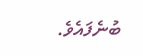ބުނެފައެވެ.